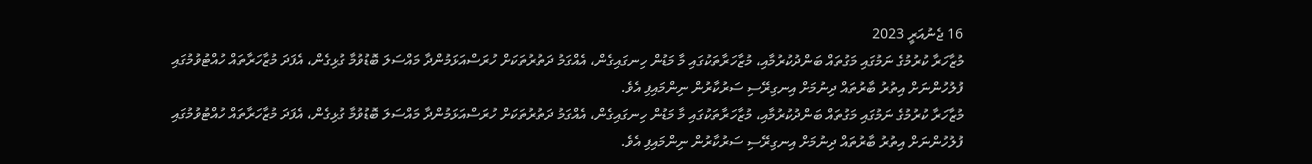16 ޖެނުއަރީ 2023
މުޒާހަރާ ކުރުމުގެ ނަމުގައި މަގުތައް ބަންދުކުރުމާއި، މުޒާހަރާތަކުގައި މާ މަޑުން ހިނގައިގެން، އެއްގަމު ދަތުރުތަކަށް ހުރަސްއަޅަމުންދާ މައްސަލަ ބޮޑުވުމާ ގުޅިގެން، އެފަދަ މުޒާހަރާތައް ހުއްޓުވުމުގައި ފުލުހުންނަށް އިތުރު ބާރުތައް ދިނުމަށް އިނގިރޭސި ސަރުކާރުން ނިންމައިފި އެވެ.
މުޒާހަރާ ކުރުމުގެ ނަމުގައި މަގުތައް ބަންދުކުރުމާއި، މުޒާހަރާތަކުގައި މާ މަޑުން ހިނގައިގެން، އެއްގަމު ދަތުރުތަކަށް ހުރަސްއަޅަމުންދާ މައްސަލަ ބޮޑުވުމާ ގުޅިގެން، އެފަދަ މުޒާހަރާތައް ހުއްޓުވުމުގައި ފުލުހުންނަށް އިތުރު ބާރުތައް ދިނުމަށް އިނގިރޭސި ސަރުކާރުން ނިންމައިފި އެވެ.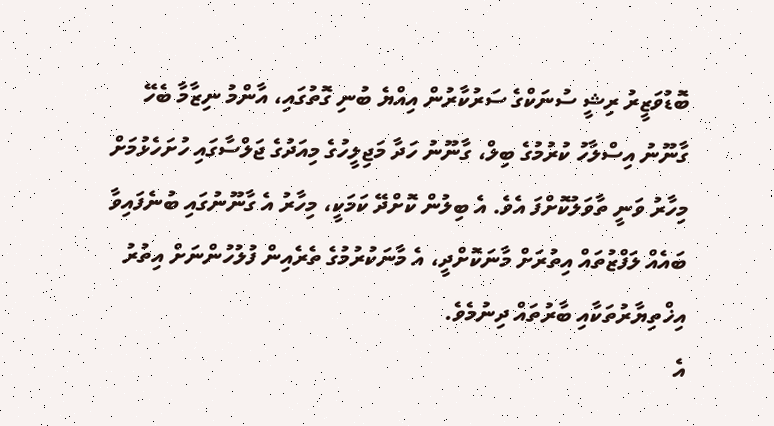ބޮޑުވަޒީރު ރިޝީ ސުނަކްގެ ސަރުކާރުން އިއްޔެ ބުނި ގޮތުގައި، އާންމު ނިޒާމާ ބެހޭ ގާނޫނު އިސްލާހު ކުރުމުގެ ބިލް، ގާނޫނު ހަދާ މަޖިލީހުގެ މިއަދުގެ ޖަލްސާގައި ހުށަހެޅުމަށް މިހާރު ވަނީ ތާވަލުކޮށްފަ އެވެ. އެ ބިލުން ކޮށްދޭ ކަމަކީ، މިހާރު އެ ގާނޫނުގައި ބުނެފައިވާ ބައެއް ލަފްޒުތައް އިތުރަށް މާނަކޮށްދީ، އެ މާނަކުރުމުގެ ތެރެއިން ފުލުހުންނަށް އިތުރު އިޚްތިޔާރުތަކާއި ބާރުތައް ދިނުމެވެ.
އެ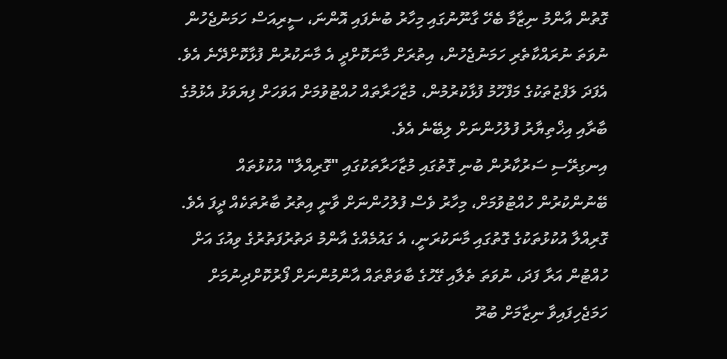ގޮތުން އާންމު ނިޒާމާ ބެހޭ ގާނޫނުގައި މިހާރު ބުނެފައި އޮންނަ، ސީރިއަސް ހަމަނުޖެހުން ނުވަތަ ނުރައްކާތެރި ހަމަނުޖެހުން، އިތުރަށް މާނަކޮށްދީ އެ މާނަކުރުން ފުޅާކޮށްދޭނެ އެވެ. އެފަދަ ލަފްޒުތަކުގެ މަފްހޫމު ފުޅާކުރުމުން، މުޒާހަރާތައް ހުއްޓުވުމަށް އަވަހަށް ފިޔަވަޅު އެޅުމުގެ ބާރާއި އިޚްތިޔާރު ފުލުހުންނަށް ލިބޭނެ އެވެ.
އިނގިރޭސި ސަރުކާރުން ބުނި ގޮތުގައި މުޒާހަރާތަކުގައި "ގޮރިއްލާ" އުކުޅުތައް ބޭނުންކުރުން ހުއްޓުވުމަށް، މިހާރު ވެސް ފުލުހުންނަށް ވާނީ އިތުރު ބާރުތަކެއް ދީފަ އެވެ. ގޮރިއްލާ އުކުޅުތަކުގެ ގޮތުގައި މާނަކުރަނީ، އެ ގައުމެއްގެ އާންމު ދަތުރުފަތުރުގެ ވިއުގަ އަށް ހުއްޓުން އަރާ ފަދަ، ނުވަތަ ތެލާއި ގޭހުގެ ބާވަތްތައް އާންމުންނަށް ފޯރުކޮށްދިނުމަށް ހަމަޖެހިފައިވާ ނިޒާމަށް ބުރޫ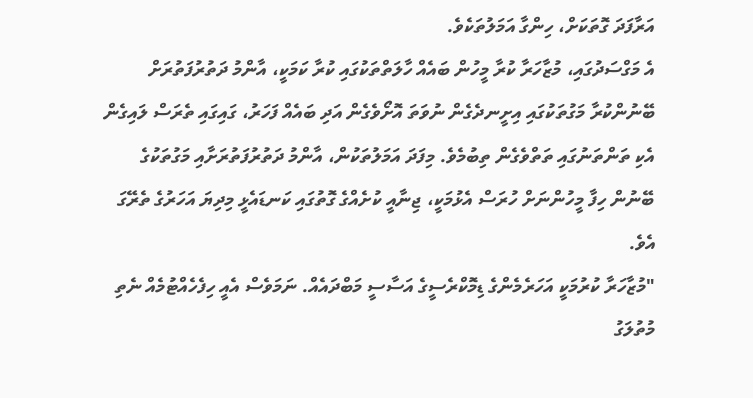އަރާފަދަ ގޮތަކަށް، ހިންގާ އަމަލުތަކެވެ.
އެ މަގްސަދުގައި، މުޒާހަރާ ކުރާ މީހުން ބައެއް ހާލަތްތަކުގައި ކުރާ ކަމަކީ، އާންމު ދަތުރުފަތުރަށް ބޭނުންކުރާ މަގުތަކުގައި އިށީނދެގެން ނުވަތަ އޮށޯވެގެން އަދި ބައެއް ފަހަރު، ގައިގައި ތެރަސް ލައިގެން އެކި ތަންތަނުގައި ތަތްވެގެން ތިބުމެވެ. މިފަދަ އަމަލުތަކުން، އާންމު ދަތުރުފަތުރަށާއި މަގުތަކުގެ ބޭނުން ހިފާ މީހުންނަށް ހުރަސް އެޅުމަކީ، ޖިނާއީ ކުށެއްގެ ގޮތުގައި ކަނޑައެޅީ މިދިޔަ އަހަރުގެ ތެރޭގަ އެވެ.
"މުޒާހަރާ ކުރުމަކީ އަހަރެމެންގެ ޑިމޮކްރެސީގެ އަސާސީ މަބްދައެއް. ނަމަވެސް އެއީ ހިފެހެއްޓުމެއް ނެތި މުތުލަގު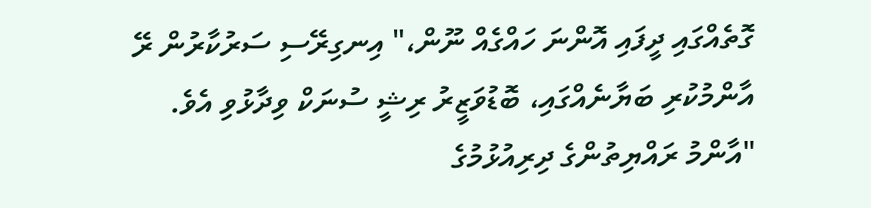ގޮތެއްގައި ދީފައި އޮންނަ ހައްގެއް ނޫން،" އިނގިރޭސި ސަރުކާރުން ރޭ އާންމުކުރި ބަޔާނެއްގައި، ބޮޑުވަޒީރު ރިޝީ ސުނަކް ވިދާޅުވި އެވެ.
"އާންމު ރައްޔިތުންގެ ދިރިއުޅުމުގެ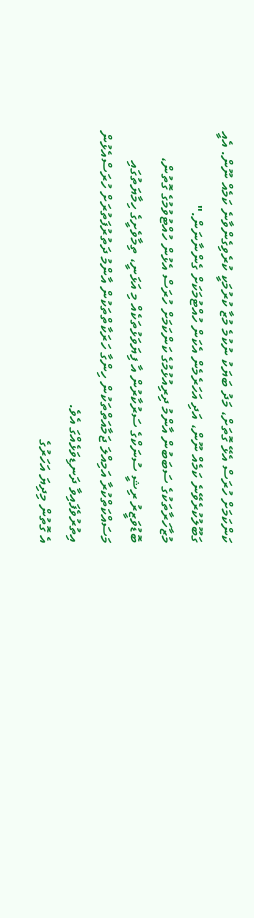ކަންކަމަށް ހުރަސް އެޅޭ ގޮތަށް، މަދު ބަޔަކު ނުކުމެ މުޒާ ކުރުމަކީ ކުރެވިގެންވާނެ ކަމެއް ނޫން. އެއީ ގަބޫލުކުރެވޭނެ ކަމެއް ނޫން، އަދި އަހަރެމެން އެކަން ހުއްޓުމަކަށް ގެންނާނަން."
މުޒާހަރާތަކުގެ ސަބަބުން އާންމު ދިރިއުޅުމުގެ ކަންކަމަށް ހުރަސް އެޅުން ހުއްޓުވުމުގެ ގޮތުން، ބޮޑުވަޒީރު ރިޝީ ސުނަކްގެ ސަރުކާރުން އާ ފިޔަވަޅުތަކެއް މި އަޅަނީ، ތިމާވެށީގެ ހިމާޔަތުގައި މަސައްކަތްކުރާ އަމިއްލަ ޖަމާއަތްތަކުން ހިންގާ ހަރަކާތްތަކުން އާންމު ދަތުރުފަތުރަށް ހުރަސްއެޅުން އިތުރުވެފައިވާ ދަނޑިވަޅެއްގަ އެވެ.
އެ ގޮތުން މިދިޔަ އަހަރުގެ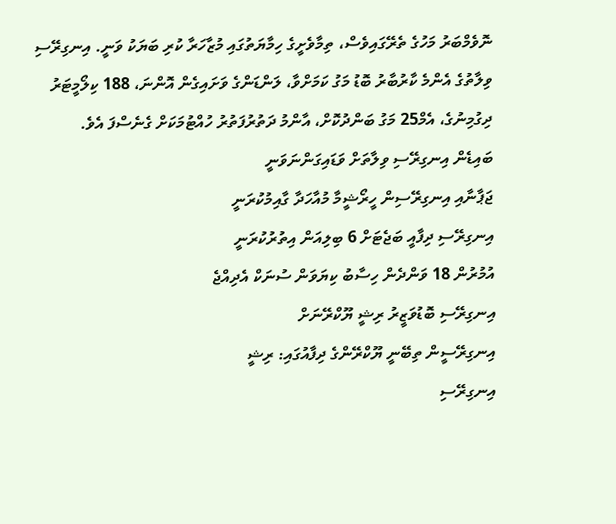ނޮވެމްބަރު މަހުގެ ތެރޭގައިވެސް، ތިމާވެށީގެ ހިމާޔަތުގައި މުޒާހަރާ ކުރި ބަޔަކު ވަނީ. އިނގިރޭސި ވިލާތުގެ އެންމެ ކާރުބާރު ބޮޑު މަގު ކަމަށްވާ، ލަންޑަންގެ ވަށައިގެން އޮންނަ، 188 ކިލޯމީޓަރު ދިގުމިނުގެ، އެމް25 މަގު ބަންދުކޮށް، އާންމު ދަތުރުފަތުރު ހުއްޓުމަކަށް ގެނެސްފަ އެވެ.
ބައިޑެން އިނގިރޭސި ވިލާތަށް ވަޑައިގަންނަވަނީ
ޖަޕާނާއި އިނގިރޭސިން ހީރޯޝީމާ މުއާހަދާ ގާއިމުކުރަނީ
އިނގިރޭސި ދިފާއީ ބަޖެޓަށް 6 ބިލިއަން އިތުރުކުރަނީ
އުމުރުން 18 ވަންދެން ހިސާބު ކިޔަވަން ސުނަކް އެދިއްޖެ
އިނގިރޭސި ބޮޑުވަޒީރު ރިޝީ ޔޫކްރޭނަށް
އިނގިރޭސީން ތިބޭނީ ޔޫކްރޭންގެ ދިފާއުގައި: ރިޝީ
އިނގިރޭސި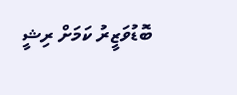ބޮޑުވަޒީރު ކަމަށް ރިޝީ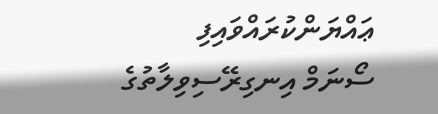ޢައްޔަންކުރައްވައިފި
ސޯނަމް އިނގިރޭސިވިލާތުގެ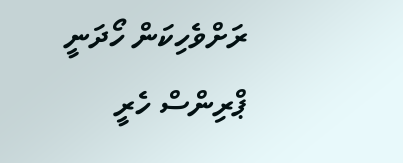ރަށްވެހިކަން ހޯދަނީ
ޕްރިންސް ހެރީ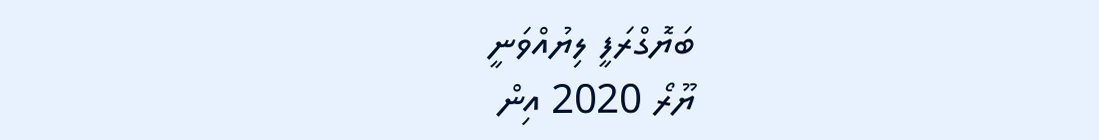ބަޔޮގްރަފީ ލިޔުއްވަނީ
ޔޫރޯ 2020 އިން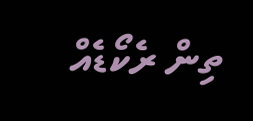ތިން ރެކޯޑެއް